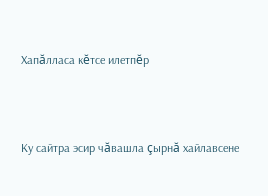Хапăлласа кĕтсе илетпĕр



Ку сайтра эсир чăвашла çырнă хайлавсене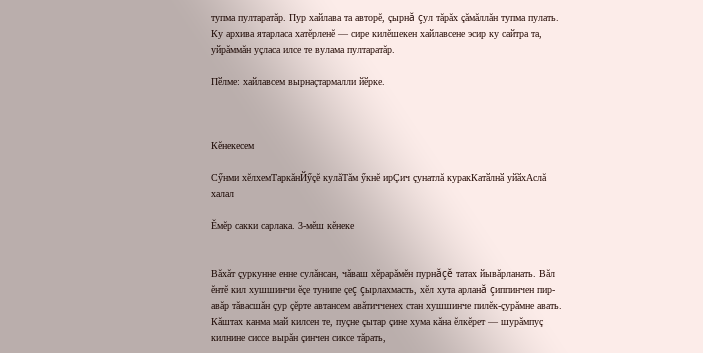тупма пултаратăр. Пур хайлава та авторĕ, çырнă çул тăрăх çăмăллăн тупма пулать. Ку архива ятарласа хатĕрленĕ — сире килĕшекен хайлавсене эсир ку сайтра та, уйрăммăн уçласа илсе те вулама пултаратăр.

Пӗлме: хайлавсем вырнаҫтармалли йӗрке.



Кĕнекесем

Сӳнми хĕлхемТаркăнЙӳçĕ кулăТăм ӳкнĕ ирÇич çунатлă куракКатӑлнӑ уйӑхАслă халал

Ĕмĕр сакки сарлака. 3-мĕш кĕнеке


Вăхăт çуркунне енне сулăнсан, чăваш хĕрарăмĕн пурнăçĕ татах йывăрланать. Вăл ĕнтĕ кил хушшинчи ĕçе тунипе çеç çырлахмасть, хĕл хута арланă çиппинчен пир-авăр тăвасшăн çур çĕрте автансем авăтичченех стан хушшинче пилĕк-çурăмне авать. Кăштах канма май килсен те, пуçне çытар çине хума кăна ĕлкĕрет — шурăмпуç килнине сиссе вырăн çинчен сиксе тăрать,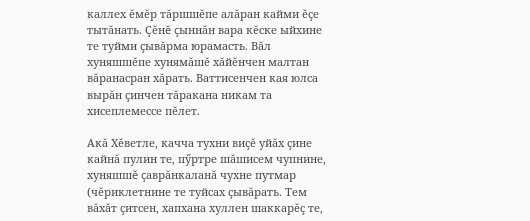каллех ĕмĕр тăршшĕпе алăран кайми ĕçе тытăнать. Çĕнĕ çыннăн вара кĕске ыйхине те туйми çывăрма юрамасть. Вăл хуняшшĕпе хунямăшĕ хăйĕнчен малтан вăранасран хăрать. Ваттисенчен кая юлса вырăн çинчен тăракана никам та хисеплемессе пĕлет.

Акă Хĕветле, качча тухни виçĕ уйăх çине кайнă пулин те, пӳртре шăшисем чупнине, хуняшшĕ çаврăнкаланă чухне путмар (чĕриклетнине те туйсах çывăрать. Тем вăхăт çитсен, хапхана хуллен шаккарĕç те,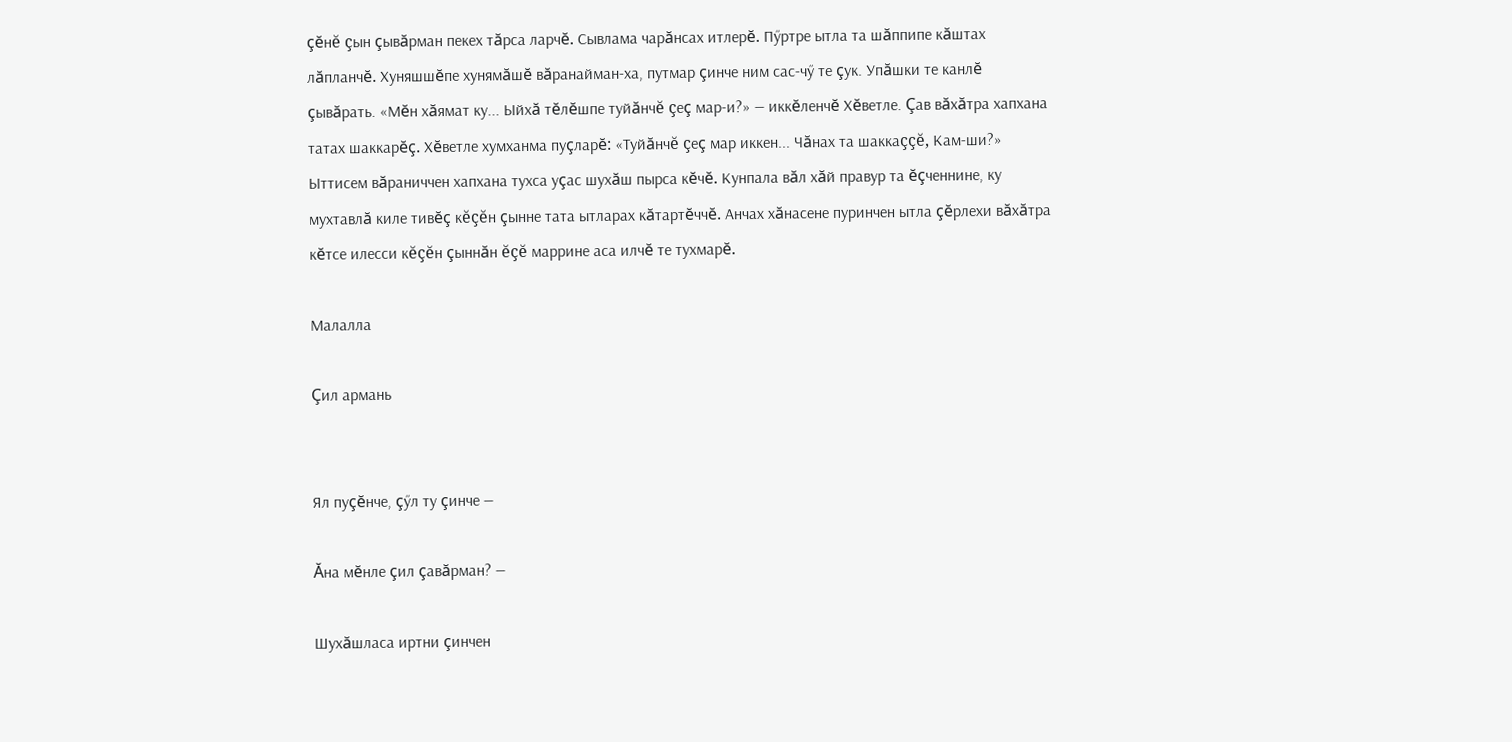çĕнĕ çын çывăрман пекех тăрса ларчĕ. Сывлама чарăнсах итлерĕ. Пӳртре ытла та шăппипе кăштах лăпланчĕ. Хуняшшĕпе хунямăшĕ вăранайман-ха, путмар çинче ним сас-чӳ те çук. Упăшки те канлĕ çывăрать. «Мĕн хăямат ку... Ыйхă тĕлĕшпе туйăнчĕ çеç мар-и?» — иккĕленчĕ Хĕветле. Çав вăхăтра хапхана татах шаккарĕç. Хĕветле хумханма пуçларĕ: «Туйăнчĕ çеç мар иккен... Чăнах та шаккаççĕ, Кам-ши?» Ыттисем вăраниччен хапхана тухса уçас шухăш пырса кĕчĕ. Кунпала вăл хăй правур та ĕçченнине, ку мухтавлă киле тивĕç кĕçĕн çынне тата ытларах кăтартĕччĕ. Анчах хăнасене пуринчен ытла çĕрлехи вăхăтра кĕтсе илесси кĕçĕн çыннăн ĕçĕ маррине аса илчĕ те тухмарĕ.

Малалла

Çил армань


Ял пуçĕнче, çӳл ту çинче —

Ăна мĕнле çил çавăрман? —

Шухăшласа иртни çинчен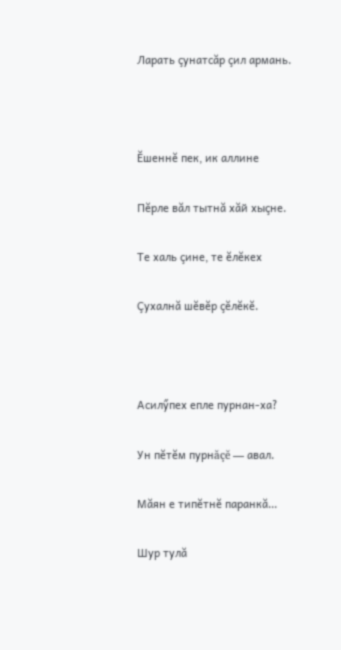Ларать çунатсăр çил армань.



Ĕшеннĕ пек, ик аллине

Пĕрле вăл тытнă хăй хыçне.

Те халь çине, те ĕлĕкех

Çухалнă шĕвĕр çĕлĕкĕ.



Асилӳпех епле пурнан-ха?

Ун пĕтĕм пурнăçĕ — авал.

Мăян е типĕтнĕ паранкă...

Шур тулă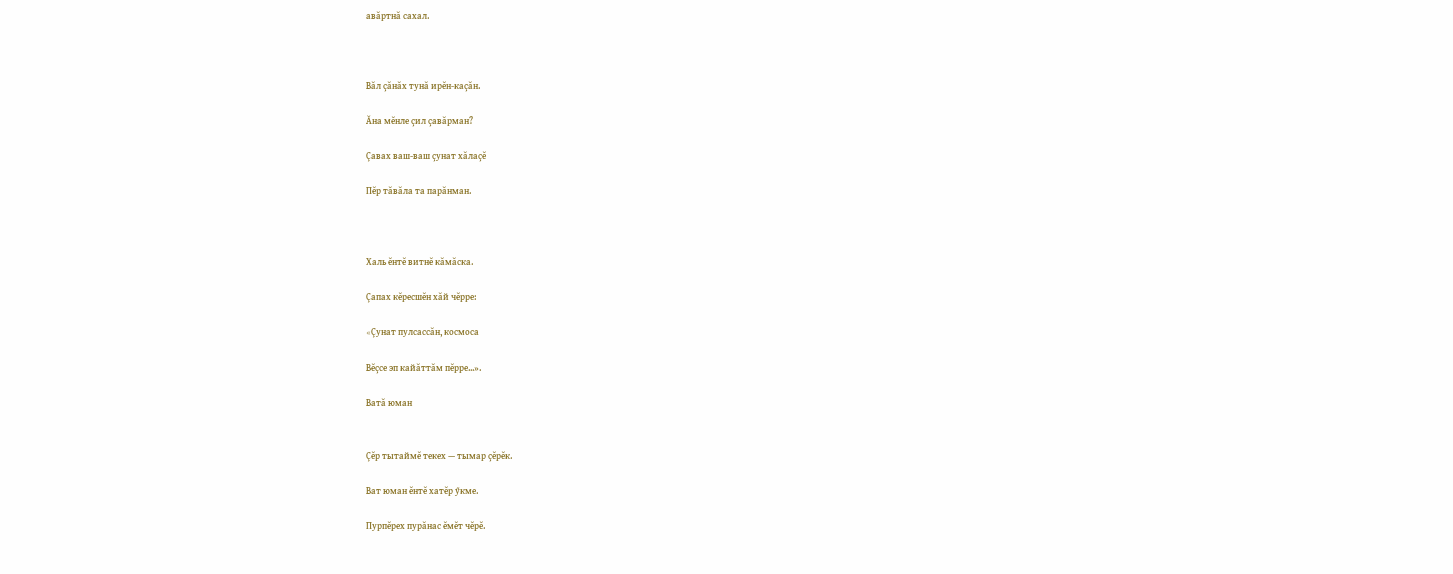авăртнă сахал.



Вăл çăнăх тунă ирĕн-каçăн.

Ăна мĕнле çил çавăрман?

Çавах ваш-ваш çунат хăлаçĕ

Пĕр тăвăла та парăнман.



Халь ĕнтĕ витнĕ кăмăска.

Çапах кĕресшĕн хăй чĕрре:

«Çунат пулсассăн, космоса

Вĕçсе эп кайăттăм пĕрре...».

Ватă юман


Çĕр тытаймĕ текех — тымар çĕрĕк.

Ват юман ĕнтĕ хатĕр ӳкме.

Пурпĕрех пурăнас ĕмĕт чĕрĕ.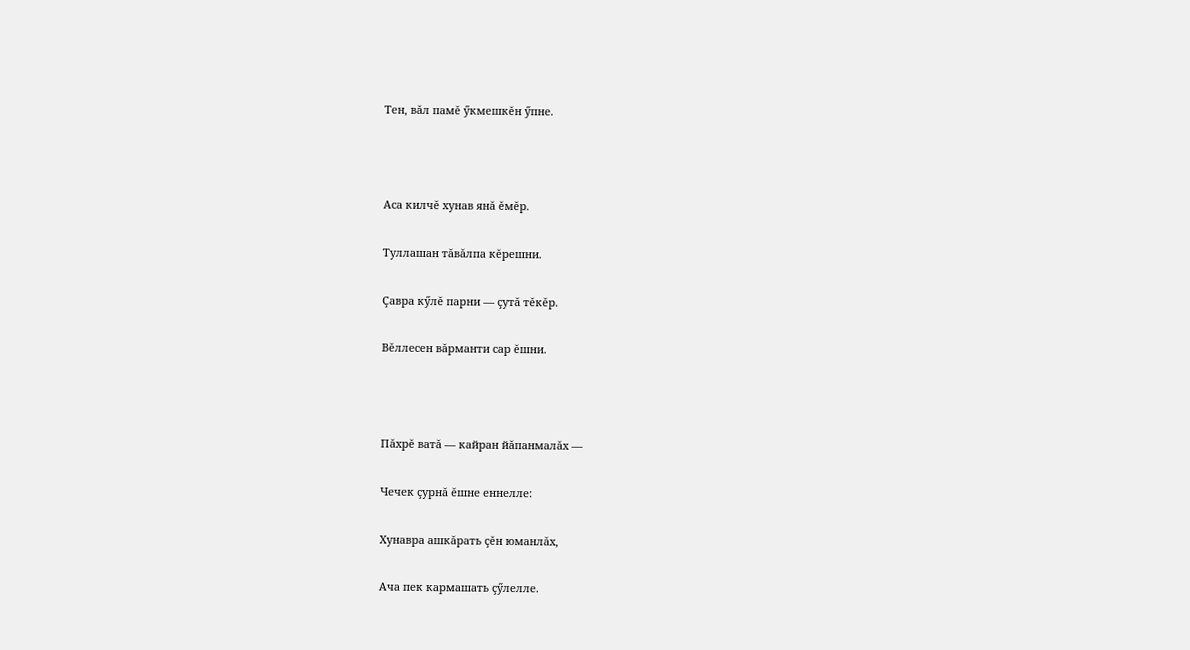Тен, вăл памĕ ӳкмешкĕн ӳпне.



Аса килчĕ хунав янă ĕмĕр.

Туллашан тăвăлпа кĕрешни.

Çавра кӳлĕ парни — çутă тĕкĕр.

Вĕллесен вăрманти сар ĕшни.



Пăхрĕ ватă — кайран йăпанмалăх —

Чечек çурнă ĕшне еннелле:

Хунавра ашкăрать çĕн юманлăх,

Ача пек кармашать çӳлелле.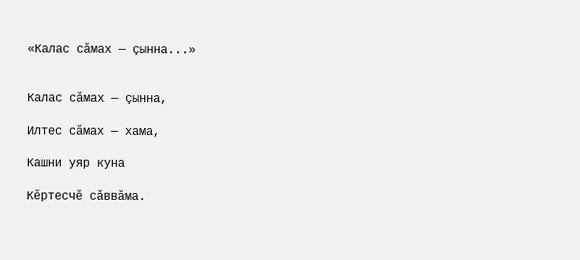«Калас сăмах — çынна...»


Калас сăмах — çынна,

Илтес сăмах — хама,

Кашни уяр куна

Кĕртесчĕ сăввăма.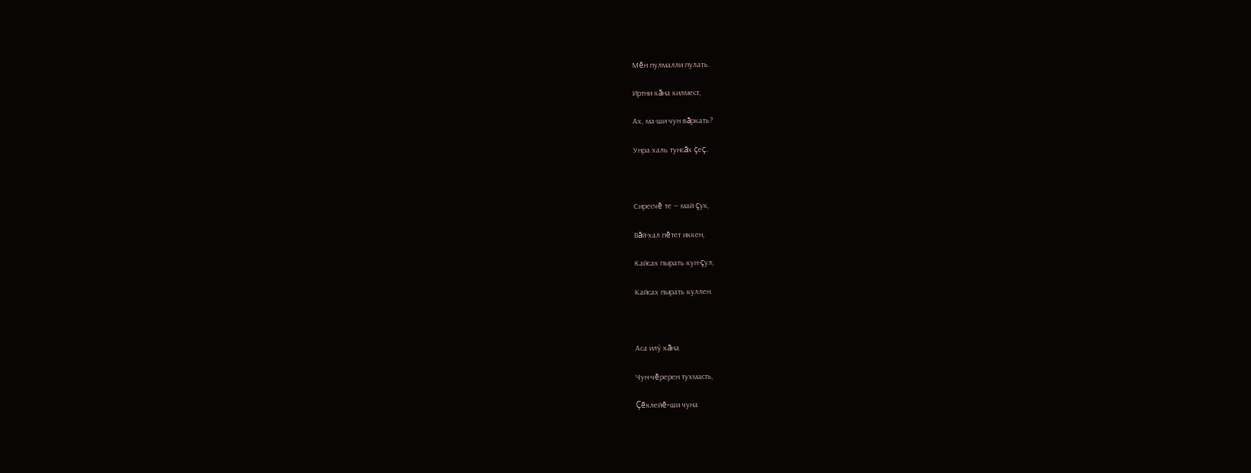Мĕн пулмалли пулать.

Иртни кăна килмест,

Ах, ма-ши чун вăркать?

Унра халь тунсăх çеç.



Сиресчĕ те — май çук,

Вăй-хал пĕтет иккен,

Кайсах пырать кун-çул,

Кайсах пырать куллен.



Аса илӳ кăна

Чун-чĕререн тухмасть,

Çĕклейĕ-ши чуна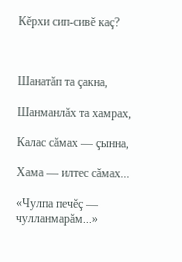Кĕрхи сип-сивĕ каç?



Шанатăп та çакна,

Шанманлăх та хамрах,

Калас сăмах — çынна,

Хама — илтес сăмах...

«Чулпа печĕç — чулланмарăм...»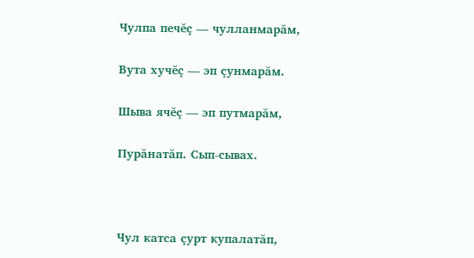Чулпа печĕç — чулланмарăм,

Вута хучĕç — эп çунмарăм.

Шыва ячĕç — эп путмарăм,

Пурăнатăп. Сып-сывах.



Чул катса çурт купалатăп,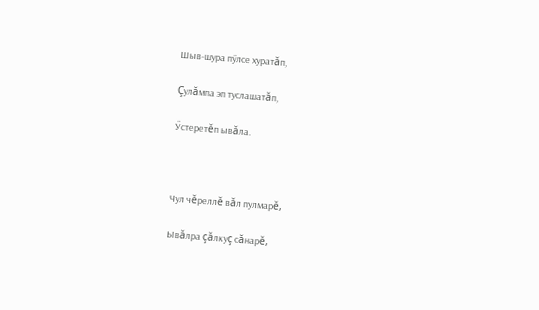Шыв-шура пӳлсе хуратăп,

Çулăмпа эп туслашатăп,

Ӳстеретĕп ывăла.



Чул чĕреллĕ вăл пулмарĕ,

Ывăлра çăлкуç сăнарĕ,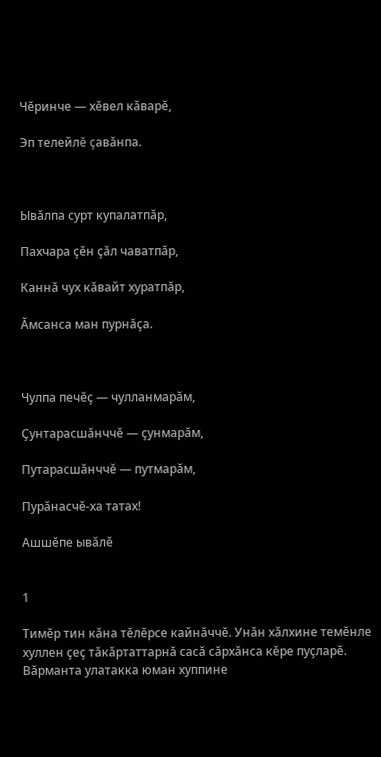Чĕринче — хĕвел кăварĕ,

Эп телейлĕ çавăнпа.



Ывăлпа сурт купалатпăр,

Пахчара çĕн çăл чаватпăр,

Каннă чух кăвайт хуратпăр,

Ăмсанса ман пурнăçа.



Чулпа печĕç — чулланмарăм,

Çунтарасшăнччĕ — çунмарăм,

Путарасшăнччĕ — путмарăм,

Пурăнасчĕ-ха татах!

Ашшĕпе ывăлĕ


1

Тимĕр тин кăна тĕлĕрсе кайнăччĕ. Унăн хăлхине темĕнле хуллен çеç тăкăртаттарнă сасă сăрхăнса кĕре пуçларĕ. Вăрманта улатакка юман хуппине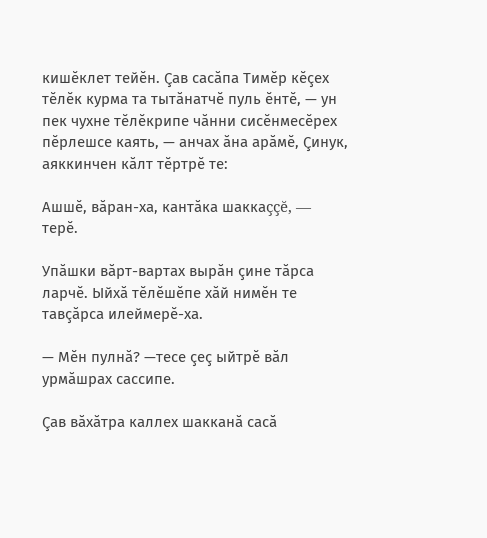кишĕклет тейĕн. Çав сасăпа Тимĕр кĕçех тĕлĕк курма та тытăнатчĕ пуль ĕнтĕ, — ун пек чухне тĕлĕкрипе чăнни сисĕнмесĕрех пĕрлешсе каять, — анчах ăна арăмĕ, Çинук, аяккинчен кăлт тĕртрĕ те:

Ашшĕ, вăран-ха, кантăка шаккаççĕ, — терĕ.

Упăшки вăрт-вартах вырăн çине тăрса ларчĕ. Ыйхă тĕлĕшĕпе хăй нимĕн те тавçăрса илеймерĕ-ха.

— Мĕн пулнă? —тесе çеç ыйтрĕ вăл урмăшрах сассипе.

Çав вăхăтра каллех шакканă сасă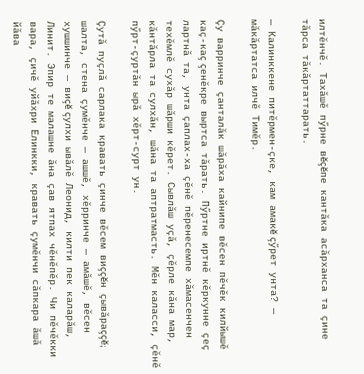илтĕнчĕ. Тахăшĕ пӳрне вĕçĕпе кантăка асăрханса та çине тăрса тăкăртаттарать.

— Калинккене питĕрмен-çке, кам амакĕ çӳрет унта? — мăкăртатса илчĕ Тимĕр.

Çу варринче çанталăк шăрăха кайнипе вĕсен пĕчĕк килйышĕ каç-каç çенĕкре выртса тăрать. Пӳртне иртнĕ кĕркунне çеç лартнă та, унта çаплах-ха çĕнĕ пĕренесемпе хăмасенчен техĕмлĕ сухăр шăрши кĕрет. Сывлăш уçă, çĕрле кăна мар, кăнтăрла та сулхăн, шăна та аптратмасть. Мĕн каласси, çĕнĕ пӳрт-çуртăн ырă хĕрт-сурт ун.

Çутă пуçлă сарлака кравать çинче вĕсем виççĕн çывăраççĕ; шалта, стена çумĕнче — ашшĕ, хĕрринче — амăшĕ, вĕсен хушшинче — виçĕ çулхи ывăлĕ Леонид, килти пек каларăш, Линит. Эпир те малашне ăна çав ятпах чĕнĕпĕр. Чи пĕчĕкки вара, çичĕ уйăхри Елинкки, кравать çумĕнчи сăпкара ăшă йăва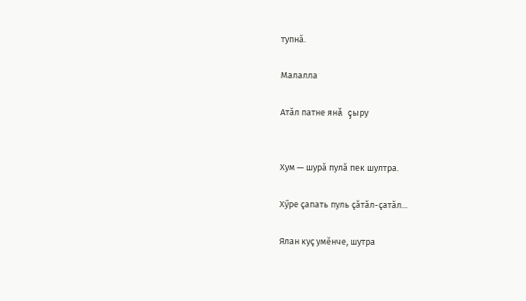тупнă.

Малалла

Атăл патне янă çыру


Хум — шурă пулă пек шултра.

Хӳре çапать пуль çăтăл-çатăл...

Ялан куç умĕнче, шутра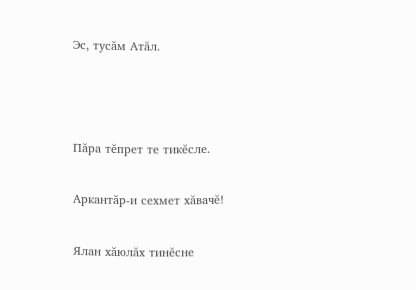Эс, тусăм Атăл.



Пăра тĕпрет те тикĕсле.

Аркантăр-и сехмет хăвачĕ!

Ялан хăюлăх тинĕсне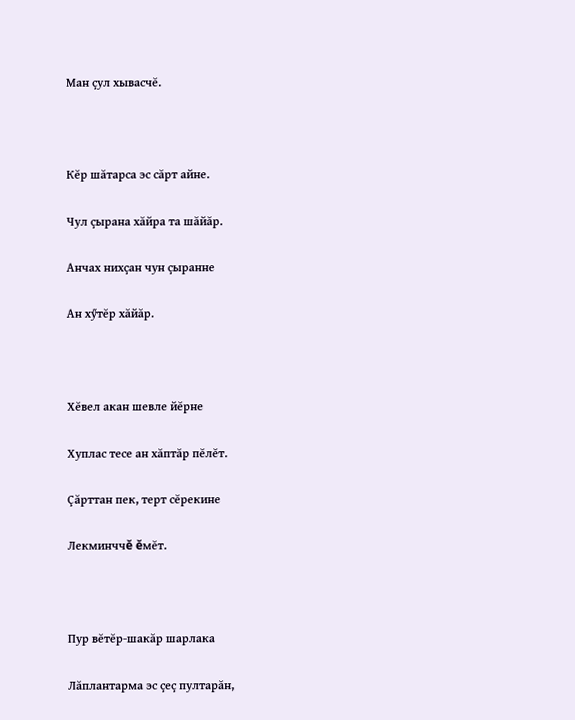Ман çул хывасчĕ.



Кĕр шăтарса эс сăрт айне.

Чул çырана хăйра та шăйăр.

Анчах нихçан чун çыранне

Ан хӳтĕр хăйăр.



Хĕвел акан шевле йĕрне

Хуплас тесе ан хăптăр пĕлĕт.

Çăрттан пек, терт сĕрекине

Лекминччĕ ĕмĕт.



Пур вĕтĕр-шакăр шарлака

Лăплантарма эс çеç пултарăн,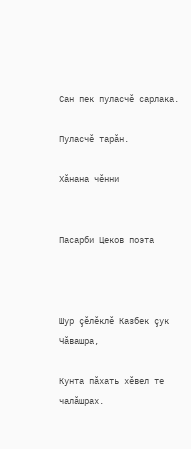Сан пек пуласчĕ сарлака.

Пуласчĕ тарăн.

Хăнана чĕнни


Пасарби Цеков поэта



Шур çĕлĕклĕ Казбек çук Чăвашра,

Кунта пăхать хĕвел те чалăшрах.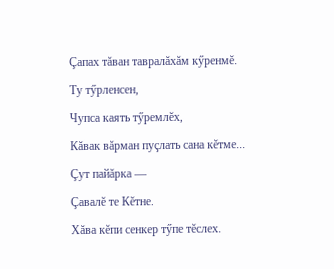Çапах тăван тавралăхăм кӳренмĕ.

Ту тӳрленсен,

Чупса каять тӳремлĕх,

Кăвак вăрман пуçлать сана кĕтме...

Çут пайăрка —

Çавалĕ те Кĕтне.

Хăва кĕпи сенкер тӳпе тĕслех.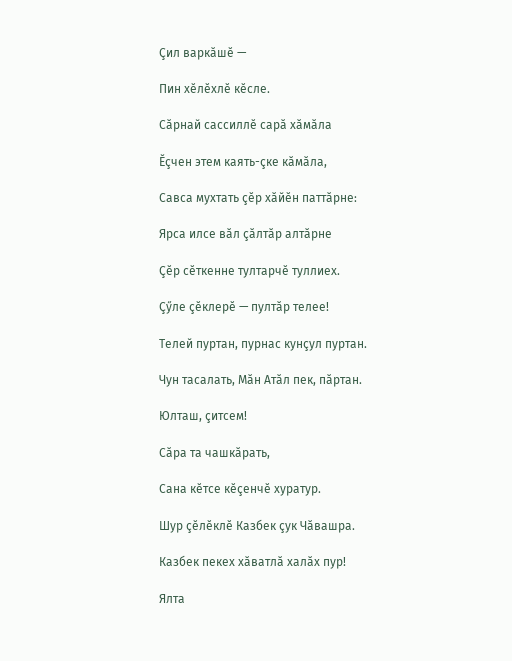Çил варкăшĕ —

Пин хĕлĕхлĕ кĕсле.

Сăрнай сассиллĕ сарă хăмăла

Ĕçчен этем каять-çке кăмăла,

Савса мухтать çĕр хăйĕн паттăрне:

Ярса илсе вăл çăлтăр алтăрне

Çĕр сĕткенне тултарчĕ туллиех.

Çӳле çĕклерĕ — пултăр телее!

Телей пуртан, пурнас кунçул пуртан.

Чун тасалать, Мăн Атăл пек, пăртан.

Юлташ, çитсем!

Сăра та чашкăрать,

Сана кĕтсе кĕçенчĕ хуратур.

Шур çĕлĕклĕ Казбек çук Чăвашра.

Казбек пекех хăватлă халăх пур!

Ялта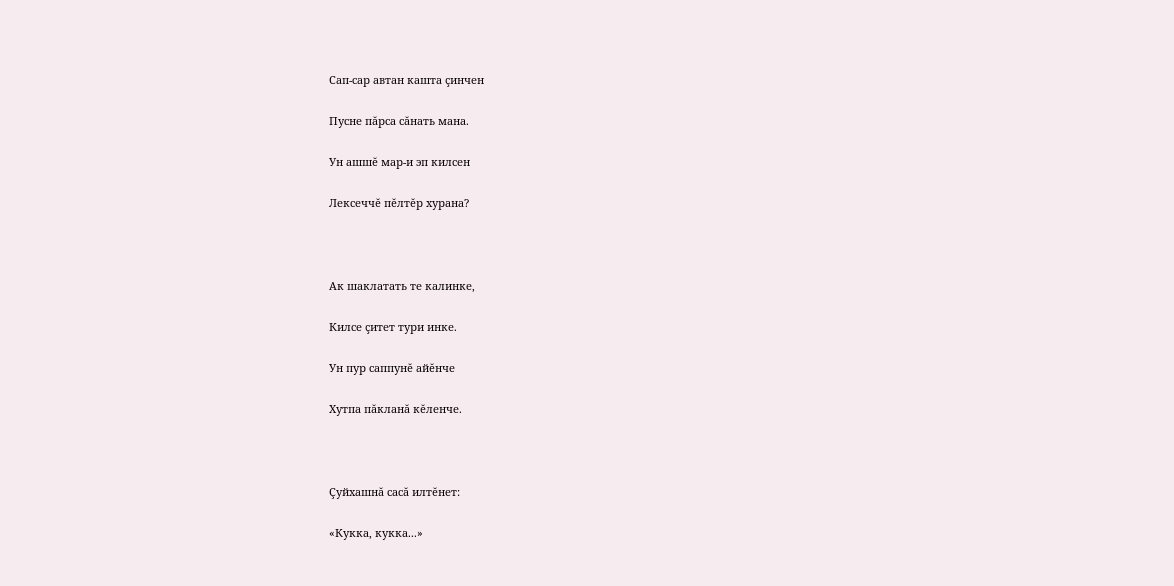Сап-сар автан кашта çинчен

Пусне пăрса сăнать мана.

Ун ашшĕ мар-и эп килсен

Лексеччĕ пĕлтĕр хурана?



Ак шаклатать те калинке,

Килсе çитет тури инке.

Ун пур саппунĕ айĕнче

Хутпа пăкланă кĕленче.



Çуйхашнă сасă илтĕнет:

«Кукка, кукка...»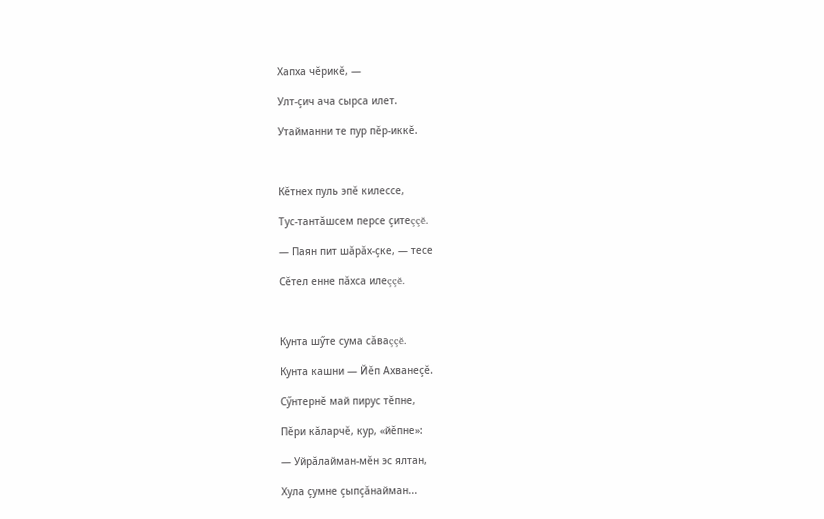Хапха чĕрикĕ, —

Улт-çич ача сырса илет.

Утайманни те пур пĕр-иккĕ.



Кĕтнех пуль эпĕ килессе,

Тус-тантăшсем персе çитеççĕ.

— Паян пит шăрăх-çке, — тесе

Сĕтел енне пăхса илеççĕ.



Кунта шӳте сума сăваççĕ.

Кунта кашни — Йĕп Ахванеçĕ.

Сӳнтернĕ май пирус тĕпне,

Пĕри кăларчĕ, кур, «йĕпне»:

— Уйрăлайман-мĕн эс ялтан,

Хула çумне çыпçăнайман...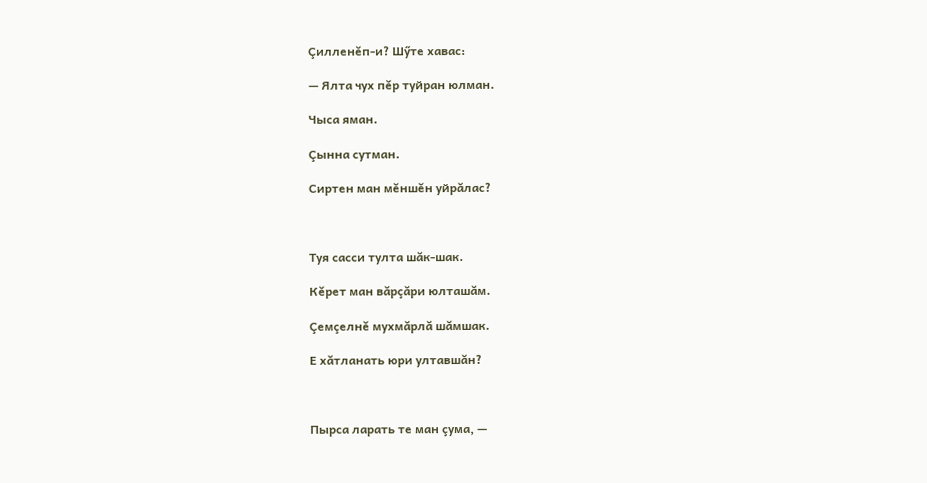Çилленĕп-и? Шӳте хавас:

— Ялта чух пĕр туйран юлман.

Чыса яман.

Çынна сутман.

Сиртен ман мĕншĕн уйрăлас?



Туя сасси тулта шăк-шак.

Кĕрет ман вăрçăри юлташăм.

Çемçелнĕ мухмăрлă шăмшак.

Е хăтланать юри ултавшăн?



Пырса ларать те ман çума, —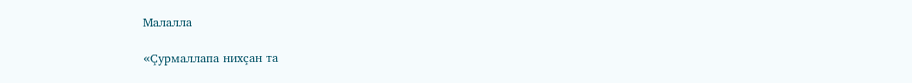Малалла

«Çурмаллапа нихçан та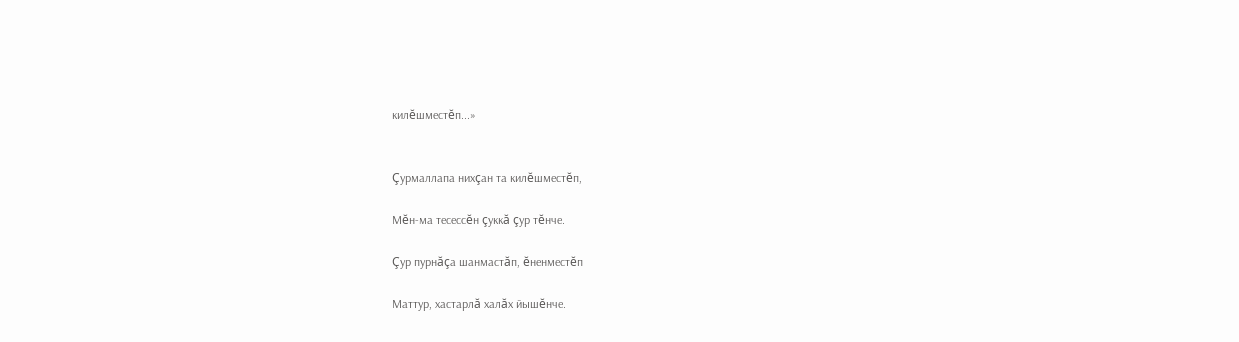килĕшместĕп...»


Çурмаллапа нихçан та килĕшместĕп,

Мĕн-ма тесессĕн çуккă çур тĕнче.

Çур пурнăçа шанмастăп, ĕненместĕп

Маттур, хастарлă халăх йышĕнче.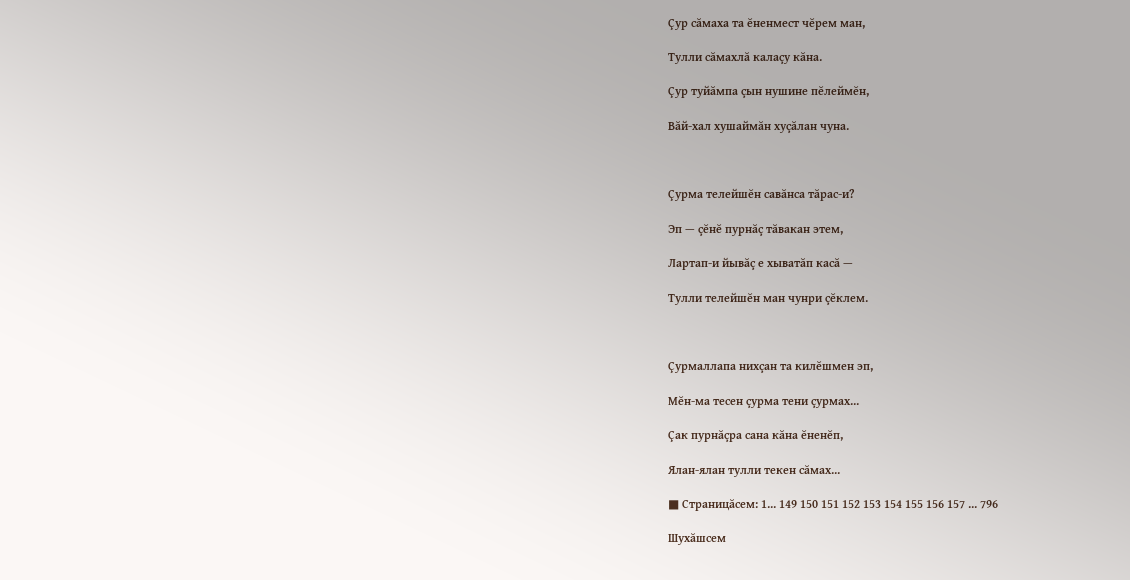Çур сăмаха та ĕненмест чĕрем ман,

Тулли сăмахлă калаçу кăна.

Çур туйăмпа çын нушине пĕлеймĕн,

Вăй-хал хушаймăн хуçăлан чуна.



Çурма телейшĕн савăнса тăрас-и?

Эп — çĕнĕ пурнăç тăвакан этем,

Лартап-и йывăç е хыватăп касă —

Тулли телейшĕн ман чунри çĕклем.



Çурмаллапа нихçан та килĕшмен эп,

Мĕн-ма тесен çурма тени çурмах...

Çак пурнăçра сана кăна ĕненĕп,

Ялан-ялан тулли текен сăмах...

■ Страницăсем: 1... 149 150 151 152 153 154 155 156 157 ... 796

Шухăшсем